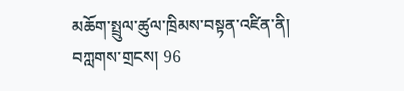མཆོག་སྤྲུལ་ཚུལ་ཁྲིམས་བསྟན་འཛིན་ནི།
བཀླགས་གྲངས། 96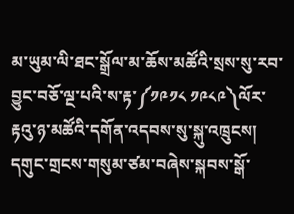མ་ཡུམ་ལི་ཐང་སྒྲོལ་མ་ཆོས་མཚོའི་སྲས་སུ་རབ་བྱུང་བཅོ་ལྔ་པའི་ས་རྟ་༼༡༩༡༨ ༡༩༨༩༽ལོར་རྟའུ་ཉ་མཚོའི་དགོན་འདབས་སུ་སྐུ་འཁྲུངས།
དགུང་གྲངས་གསུམ་ཙམ་བཞེས་སྐབས་སྒོ་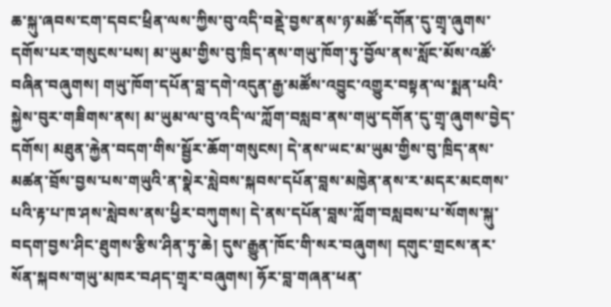ཆ་སྐུ་ཞབས་ངག་དབང་ཕྲིན་ལས་ཀྱིས་བུ་འདི་བནྡེ་བྱས་ནས་ཉ་མཚོ་དགོན་དུ་གྲྭ་ཞུགས་དགོས་པར་གསུངས་པས། མ་ཡུམ་གྱིས་བུ་ཁྲིད་ནས་གཡུ་ཁོག་ཏུ་བྱོལ་ནས་སློང་མོས་འཚོ་བཞིན་བཞུགས། གཡུ་ཁོག་དཔོན་བླ་དགེ་འདུན་རྒྱ་མཚོས་འབྱུང་འགྱུར་བསྟན་ལ་སྨན་པའི་སྐྱེས་བུར་གཟིགས་ནས། མ་ཡུམ་ལ་བུ་འདི་ལ་ཀློག་བསླབ་ནས་གཡུ་དགོན་དུ་གྲྭ་ཞུགས་བྱེད་དགོས། མཐུན་རྐྱེན་བདག་གིས་སྦྱོར་ཆོག་གསུངས། དེ་ནས་ཡང་མ་ཡུམ་གྱིས་བུ་ཁྲིད་ནས་མཚན་བྲོས་བྱས་པས་གཡུའི་ན་སྣེར་སླེབས་སྐབས་དཔོན་བླས་མཁྱེན་ནས་ར་མདར་མངགས་པའི་རྟ་པ་ཁ་ཤས་སླེབས་ནས་ཕྱིར་བཀུགས། དེ་ནས་དཔོན་བླས་ཀློག་བསླབས་པ་སོགས་སྐུ་བདག་བྱས་ཤིང་ཐུགས་རྩིས་ཤིན་ཏུ་ཆེ། དུས་རྒྱུན་ཁོང་གི་སར་བཞུགས། དགུང་གྲངས་ནར་སོན་སྐབས་གཡུ་མཁར་བཤད་གྲྭར་བཞུགས། ཧོར་བླ་གཞན་ཕན་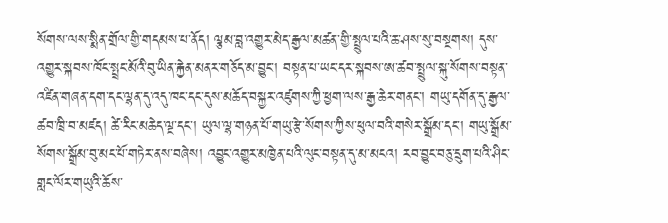སོགས་ལས་སྨིན་གྲོལ་གྱི་གདམས་པ་ནོད། ལྕམ་བླ་འགྱུར་མེད་རྒྱལ་མཚན་གྱི་སྤྲུལ་པའི་ཆ་ཤས་སུ་བསྔགས། དུས་འགྱུར་སྐབས་ཁོང་སྤྲང་མོའི་བུ་ཡིན་རྐྱེན་མནར་གཅོད་མ་བྱུང་། བསྟན་པ་ཡང་དར་སྐབས་ཨ་ཚབ་སྤྲུལ་སྐུ་སོགས་བསྟན་འཛིན་གཞན་དག་དང་ལྷན་དུ་འདུ་ཁང་དང་དུས་མཆོད་བསྐྱར་འཛུགས་ཀྱི་ཕྱག་ལས་རྒྱ་ཆེར་གནང་། གཡུ་དགོན་དུ་རྒྱལ་ཚབ་ཁྲི་བ་མཛད། ཚེ་རིང་མཆེད་ལྔ་དང་། ཡུལ་ལྷ་གཉན་པོ་གཡུ་རྩེ་སོགས་ཀྱིས་ཕུལ་བའི་གསེར་སྒྲོམ་དང་། གཡུ་སྒྲོམ་སོགས་སྒྲོམ་བུ་མང་པོ་གཏེར་ནས་བཞེས། འབྱུང་འགྱུར་མཁྱེན་པའི་ལུང་བསྟན་དུ་མ་མངའ། རབ་བྱུང་བཅུ་དྲུག་པའི་ཤིང་གླང་ལོར་གཡུའི་ཆོས་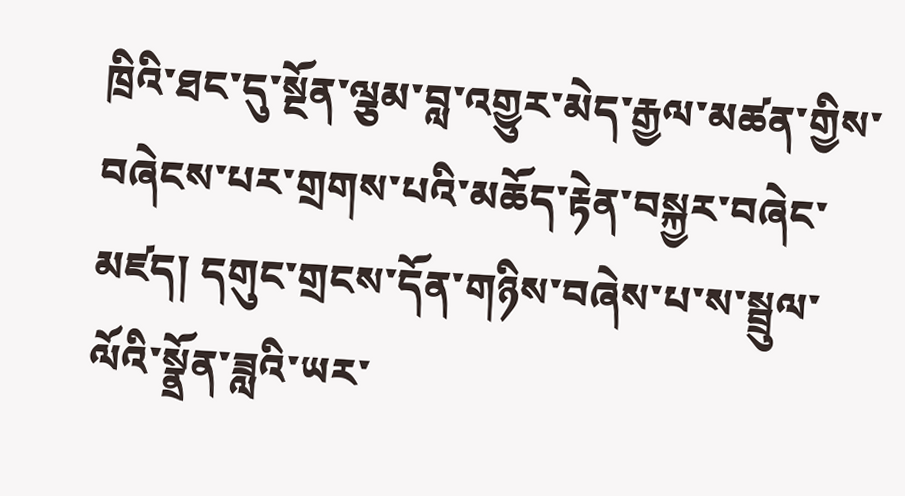ཁྲིའི་ཐང་དུ་སྔོན་ལྕམ་བླ་འགྱུར་མེད་རྒྱལ་མཚན་གྱིས་བཞེངས་པར་གྲགས་པའི་མཆོད་རྟེན་བསྐྱར་བཞེང་མཛད། དགུང་གྲངས་དོན་གཉིས་བཞེས་པ་ས་སྦྲུལ་ལོའི་སྣྲོན་ཟླའི་ཡར་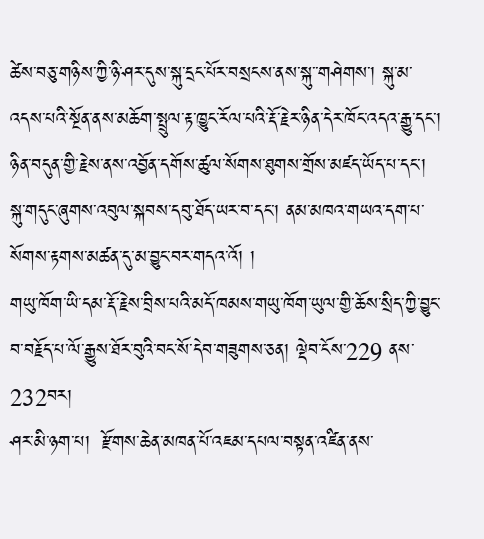ཚེས་བཅུ་གཉིས་ཀྱི་ཉི་ཤར་དུས་སྐུ་དྲང་པོར་བསྲངས་ནས་སྐུ་་གཤེགས་། སྐུ་མ་འདས་པའི་སྔོན་ནས་མཆོག་སྤྲུལ་རྟ་ཁྱུང་རོལ་པའི་རྡོ་རྗེར་ཉིན་དེར་ཁོང་འདའ་རྒྱུ་དང་། ཉིན་བདུན་གྱི་རྗེས་ནས་འབྱོན་དགོས་ཚུལ་སོགས་ཐུགས་གྲོས་མཛད་ཡོད་པ་དང་། སྐུ་གདུང་ཞུགས་འབུལ་སྐབས་དབུ་ཐོད་ཡར་བ་དང་། ནམ་མཁའ་གཡའ་དག་པ་སོགས་རྟགས་མཚན་དུ་མ་བྱུང་བར་གདའ་འོ། །
གཡུ་ཁོག་ཡི་དམ་རྡོ་རྗེས་བྲིས་པའི་མདོ་ཁམས་གཡུ་ཁོག་ཡུལ་གྱི་ཆོས་སྲིད་ཀྱི་བྱུང་བ་བརྗོད་པ་ལོ་རྒྱུས་ཐོར་བུའི་བང་སོ་དེབ་གཟུགས་ཅན། ལྡེབ་ངོས་229 ནས་ 232བར།
ཤར་མི་ཉག་པ།  རྫོགས་ཆེན་མཁན་པོ་འཇམ་དཔལ་བསྟན་འཛིན་ནས་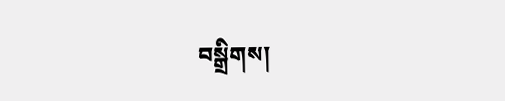བསྒྲིགས།